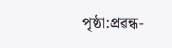পৃষ্ঠা:প্ৰৱন্ধ-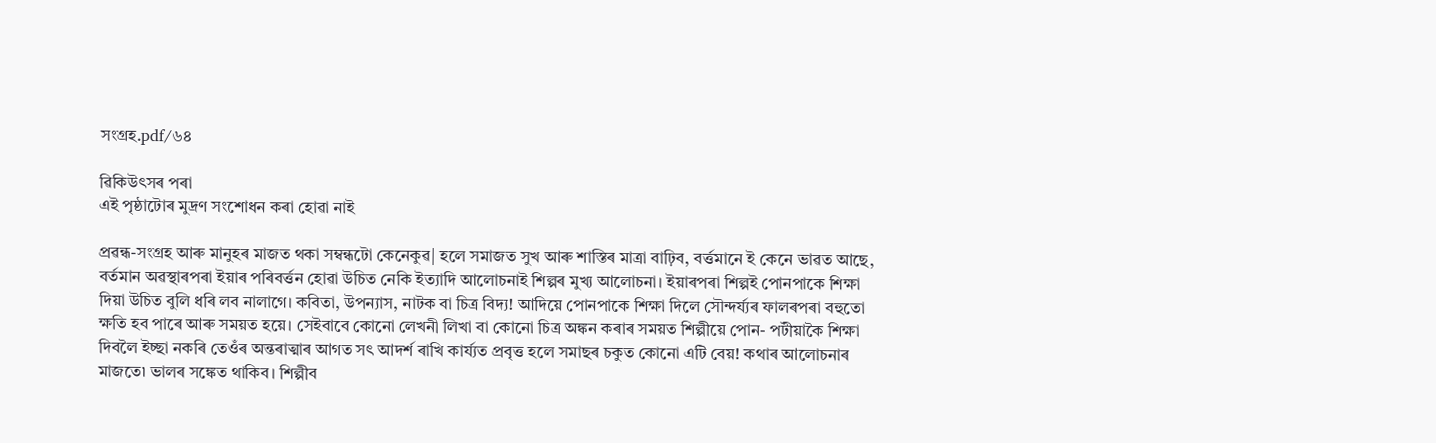সংগ্ৰহ.pdf/৬৪

ৱিকিউৎসৰ পৰা
এই পৃষ্ঠাটোৰ মুদ্ৰণ সংশোধন কৰা হোৱা নাই

প্ৰৱন্ধ-সংগ্ৰহ আৰু মানুহৰ মাজত থকা সম্বন্ধটো কেনেকুৱ| হলে সমাজত সুখ আৰু শাস্তিৰ মাত্ৰা বাঢ়িব, বৰ্ত্তমানে ই কেনে ভাৱত আছে, বৰ্তমান অৱস্থাৰপৰা ইয়াৰ পৰিবৰ্ত্তন হোৱা উচিত নেকি ইত্যাদি আলোচনাই শিল্পৰ মুখ্য আলোচনা। ইয়াৰপৰা শিল্পই পোনপাকে শিক্ষা দিয়া উচিত বুলি ধৰি লব নালাগে। কবিতা, উপন্যাস, নাটক বা চিত্ৰ বিদ্য! আদিয়ে পোনপাকে শিক্ষা দিলে সৌন্দৰ্য্যৰ ফালৰপৰা বহুতো ক্ষতি হব পাৰে আৰু সময়ত হয়ে। সেইবাবে কোনো লেখনী লিখা বা কোনো চিত্ৰ অঙ্কন কৰাৰ সময়ত শিল্পীয়ে পোন- পটীয়াকৈ শিক্ষা দিবলৈ ইচ্ছা নকৰি তেওঁৰ অন্তৰাত্মাৰ আগত সৎ আদৰ্শ ৰাখি কাৰ্য্যত প্ৰবৃত্ত হলে সমাছৰ চকুত কোনো এটি বেয়! কথাৰ আলোচনাৰ মাজতে৷ ভালৰ সঙ্কেত থাকিব। শিল্পীব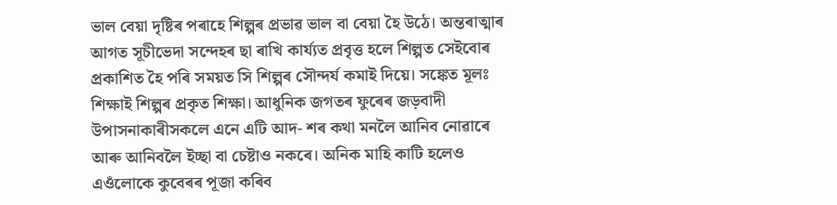ভাল বেয়া দৃষ্টিৰ পৰাহে শিল্পৰ প্ৰভাৱ ভাল বা বেয়া হৈ উঠে। অন্তৰাত্মাৰ আগত সূচীভেদা সন্দেহৰ ছা ৰাখি কাৰ্য্যত প্ৰবৃত্ত হলে শিল্পত সেইবোৰ প্ৰকাশিত হৈ পৰি সময়ত সি শিল্পৰ সৌন্দৰ্য কমাই দিয়ে। সঙ্কেত মূলঃ শিক্ষাই শিল্পৰ প্ৰকৃত শিক্ষা। আধুনিক জগতৰ ফুৰেৰ জড়বাদী উপাসনাকাৰীসকলে এনে এটি আদ- শৰ কথা মনলৈ আনিব নোৱাৰে আৰু আনিবলৈ ইচ্ছা বা চেষ্টাও নকৰে। অনিক মাহি কাটি হলেও এওঁলোকে কুবেৰৰ পূজা কৰিব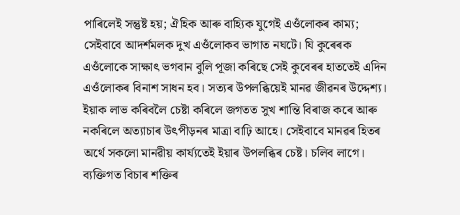পাৰিলেই সন্তুষ্ট হয়; ঐহিক আৰু বাহ্যিক যুগেই এওঁলোকৰ কাম্য; সেইবাবে আদৰ্শমলক দুখ এওঁলোকব ভাগাত নঘটে। যি কুৰেৰক এওঁলোকে সাক্ষাৎ ভগবান বুলি পূজা কৰিছে সেই কুবেৰৰ হাততেই এদিন এওঁলোকৰ বিনাশ সাধন হব। সত্যৰ উপলব্ধিয়েই মানৱ জীৱনৰ উদ্দেশ্য। ইয়াক লাভ কৰিবলৈ চেষ্টা কৰিলে জগতত সুখ শান্তি বিৰাজ কৰে আৰু নকৰিলে অত্যাচাৰ উৎপীড়নৰ মাত্ৰা বাঢ়ি আহে। সেইবাবে মানৱৰ হিতৰ অৰ্থে সকলো মানৱীয় কাৰ্য্যতেই ইয়াৰ উপলব্ধিৰ চেষ্ট। চলিব লাগে। ব্যক্তিগত বিচাৰ শক্তিৰ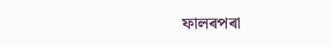ফালৰপৰা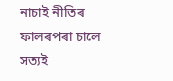নাচাই নীতিৰ ফালৰপৰা চালে সত্যই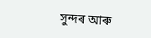সুন্দৰ আৰু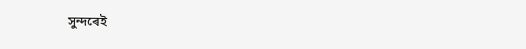সুন্দৰেই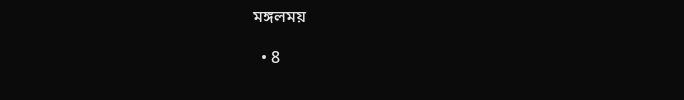মঙ্গলময়

  • 8